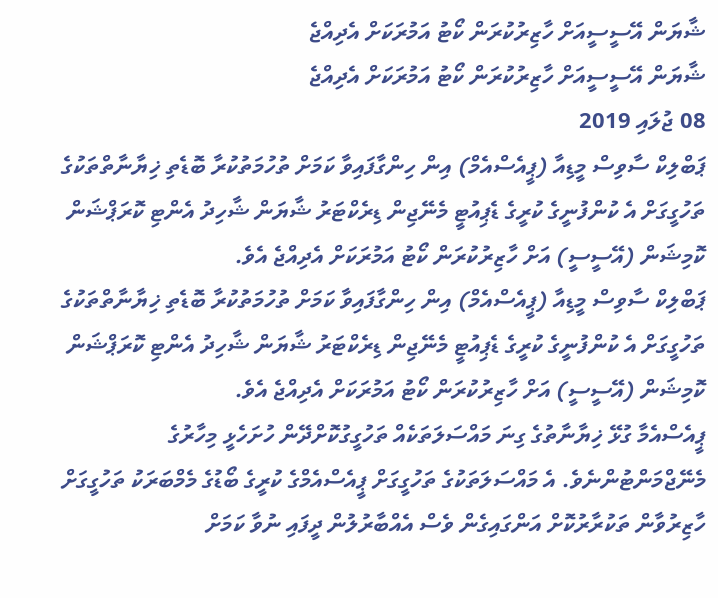ޝާޔަން އޭސީސީއަށް ހާޒިރުކުރަން ކޯޓު އަމުރަކަށް އެދިއްޖެ
ޝާޔަން އޭސީސީއަށް ހާޒިރުކުރަން ކޯޓު އަމުރަކަށް އެދިއްޖެ
08 ޖުލައި 2019
ޕަބްލިކް ސާވިސް މީޑިއާ (ޕީއެސްއެމް) އިން ހިންގާފައިވާ ކަމަށް ތުހުމަތުކުރާ ބޮޑެތި ޚިޔާނާތްތަކުގެ ތަހުގީގަށް އެ ކުންފުނީގެ ކުރީގެ ޑެޕިއުޓީ މެނޭޖިން ޑިރެކްޓަރު ޝާޔަން ޝާހިދު އެންޓި ކޮރަޕްޝަން ކޮމިޝަން (އޭސީސީ) އަށް ހާޒިރުކުރަން ކޯޓު އަމުރަކަށް އެދިއްޖެ އެވެ.
ޕަބްލިކް ސާވިސް މީޑިއާ (ޕީއެސްއެމް) އިން ހިންގާފައިވާ ކަމަށް ތުހުމަތުކުރާ ބޮޑެތި ޚިޔާނާތްތަކުގެ ތަހުގީގަށް އެ ކުންފުނީގެ ކުރީގެ ޑެޕިއުޓީ މެނޭޖިން ޑިރެކްޓަރު ޝާޔަން ޝާހިދު އެންޓި ކޮރަޕްޝަން ކޮމިޝަން (އޭސީސީ) އަށް ހާޒިރުކުރަން ކޯޓު އަމުރަކަށް އެދިއްޖެ އެވެ.
ޕީއެސްއެމާ ގުޅޭ ޚިޔާނާތުގެ ގިނަ މައްސަލަތަކެއް ތަހުގީގުކޮށްދޭން ހުށަހެޅީ މިހާރުގެ މެނޭޖްމަންޓުންނެވެ. އެ މައްސަލަތަކުގެ ތަހުގީގަށް ޕީއެސްއެމްގެ ކުރީގެ ބޯޑުގެ މެމްބަރަކު ތަހުގީގަށް ހާޒިރުވާން ތަކުރާރުކޮށް އަންގައިގެން ވެސް އެއްބާރުލުން ދީފައި ނުވާ ކަމަށް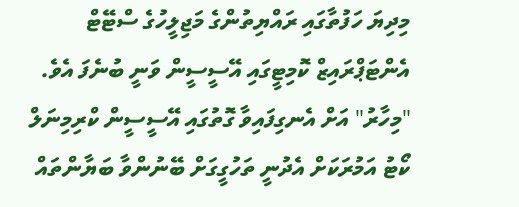މިދިޔަ ހަފުތާގައި ރައްޔިތުންގެ މަޖިލީހުގެ ސްޓޭޓް އެންޓަޕްރައިޒް ކޮމިޓީގައި އޭސީސީން ވަނީ ބުނެފަ އެވެ.
"މިހާރު" އަށް އެނގިފައިވާ ގޮތުގައި އޭސީސީން ކްރިމިނަލް ކޯޓު އަމުރަކަށް އެދުނީ ތަހުގީގަށް ބޭނުންވާ ބަޔާންތައް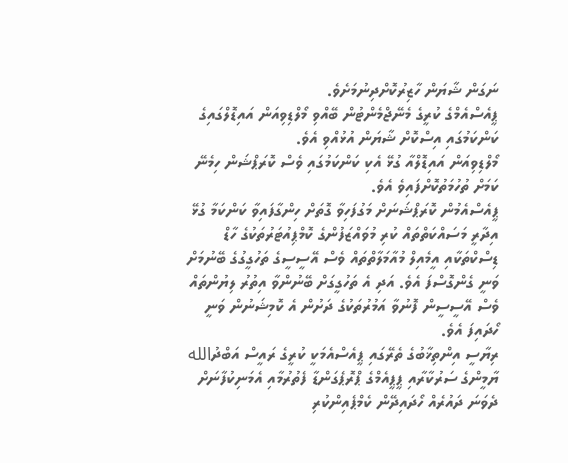ނަގަން ޝާޔަން ހާޒިރުކޮށްދިނުމަށެވެ.
ޕީއެސްއެމްގެ ކުރީގެ މެނޭޖްމެންޓުން ބޭއްވި މޯލްޑިވިއަން އައިޑޮލްގައިގެ ކަންކަމުގައި އިސްކޮށް ޝާޔަން އުޅުއްވި އެވެ.
މޯލްޑިވިއަން އައިޑޮލްއާ ގުޅޭ އެކި ކަންކަމުގައި ވެސް ކޮރަޕްޝަން ހިމެނޭ ކަމަށް ތުހުމަތުކޮށްފައިވެ އެވެ.
ޕީއެސްއެމުން ކޮރަޕްޝަނަށް މަގުފަހިވާ ގޮތަށް ހިންގާފައިވާ ކަންކަމާ ގުޅޭ އިދާރީ މަސައްކަތްތައް ކުރި މުވައްޒަފުންގެ ކޮމްޕިއުޓަރުތަކުގެ ހާޑް ޑިސްކްތަކާއި އީމެއިލް މުއާމަލާތްތައް ވެސް އޭސީސީގެ ތަހުގީގުގެ ބޭނުމަށް ވަނީ ގެންގޮސްފަ އެވެ. އަދި އެ ތަހުގީގަށް ބޭނުންވާ އިތުރު ލިޔުންތައް ވެސް އޭސީސީން ފޮނުވާ އަމުރުތަކުގެ ދަށުން އެ ކޮމިޝަނުން ވަނީ ހޯދައިފަ އެވެ.
ރިޔާސީ އިންތިޚާބުގެ ތެރޭގައި ޕީއެސްއެމަކީ ކުރީގެ ރައީސް އަބްދުالله ޔާމީންގެ ސަރުކާރާއި ޕީޕީއެމްގެ ޕްރޮޕެގަންޑާ ފެތުރުމާއި އެމަނިކުފާނަށް ދެވަނަ ދައުރެއް ހޯދައިދޭން ކެމްޕެއިންކުރި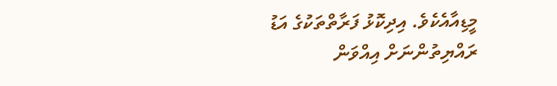މީޑިއާއެކެވެ. އިދިކޮޅު ފަރާތްތަކުގެ އަޑު ރައްޔިތުންނަށް އިއްވަން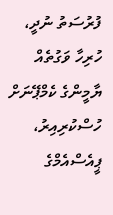ފުރުސަތު ނުދީ، ހުރިހާ ވަގުތެއް ޔާމީންގެ ކެމްޕޭނަށް ހުސްކުރިއިރު، ޕީއެސްއެމްގެ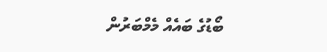ބޯޑުގެ ބައެއް މެމްބަރުން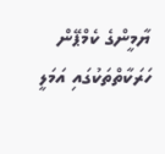ޔާމީންގެ ކެމްޕޭން ހަރަކާތްތަކުގައި އަމަލީ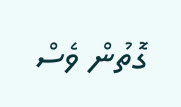ގޮތުން ވެސް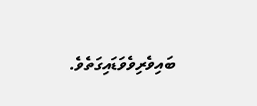ބައިވެރިވެވަޑައިގަތެވެ.